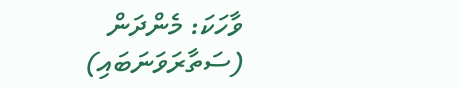ވާހަކަ: މެންދަން (ސަތާރަވަނަބައި)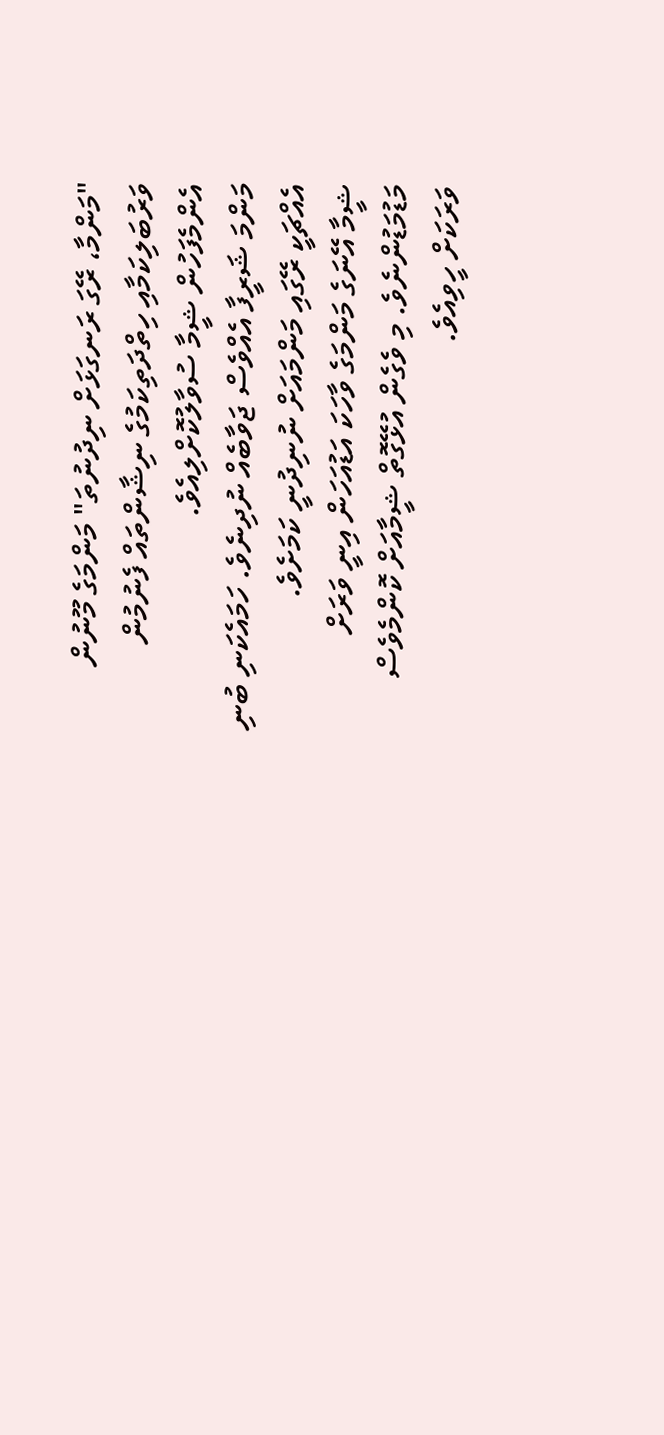"މަންމާ، ރޭގަ ރަނގަޅަށް ނިދުނުތަ" މަންމަގެ މޫނުން ވަރުބަލިކަމާއި ހިތްދަތިކަމުގެ ނިޝާންތައް ފެނުމުން އެންމެފަހުން ޝީމާ ސުވާލުކޮށްލިއެވެ.
މަންމަ ޝަރީފާ އެއްވެސް ޖަވާބެއް ނުދިނެވެ. ހަމައެކަނި ބުނި އެއްޗަކީ ރޭގައި މަންމައަށް ނުނިދުނީ ކަމަށެވެ.
ޝީމާ އޭނަގެ މަންމަގެ ވާހަކަ އަޑުއަހަން އިނީ ވަރަށް މަޑުމަޑުންނެވެ. މި ވެގެން އުޅޭގޮތް ޝީމާއަށް ކޮންމެވެސް ވަރަކަށް ހީވިއެވެ.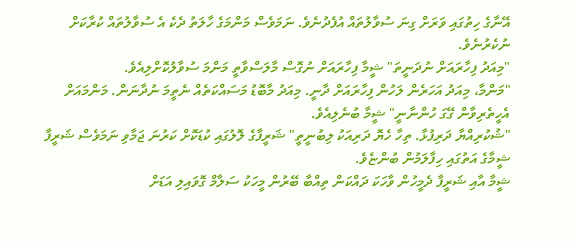އޭނާގެ ހިތުގައި ވަރަށް ގިނަ ސުވާލުތައް އުފެދުނެވެ. ނަމަވެސް މަންމަގެ ހާލަތު ދެކެ އެ ސުވާލުތައް ކުރާކަށް ނުކެރުނެވެ.
"މިއަދު ފިހާރައަށް ނުދަނީތަ" ޝީމާ ފިހާރައަށް ނުގޮސް މާލަސްވާތީ މަންމަ ސުވާލުކޮށްލިއެވެ.
"މަންމާ، މިއަދު އަހަރެން ލަހުން ފިހާރައަށް ދާނީ. މިއަދު މާބޮޑު މަސައްކަތެއް ނެތީމަ ނުދާނަން. މަންމައަށް އެހީތެރިވާން ގޭގަ ހުންނާނީ" ޝީމާ ބުނެލިއެވެ.
"ޝުކުރިއްޔާ ދަރިފުޅާ. ތިހާ ހެޔޮ ދަރިއަކު ލިބުނީތީ" ޝަރީފާގެ ލޮލުގައި ކުޑަކޮށް ކަރުނަ ޖަމާވި ނަމަވެސް ޝަރީފާ ޝީމާގެ އަތުގައި ހިފާލަމުން ބުންޏެވެ.
ޝީމާ އާއި ޝަރީފާ ދެމީހުން ވާހަކަ ދައްކަން ތިއްބާ ބޭރުން މީހަކު ސަލާމް ގޮވައިލި އަޑަށް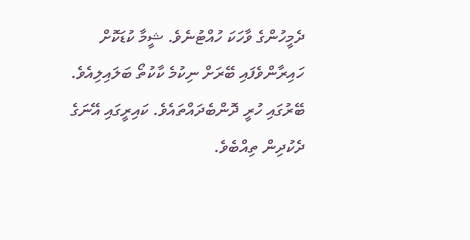ދެމީހުންގެ ވާހަކަ ހުއްޓުނެވެ. ޝީމާ ކުޑަކޮށް ހައިރާންވެފައި ބޭރަށް ނިކުމެ ކާކުތޯ ބަލައިލިއެވެ.
ބޭރުގައި ހުރީ ދޮންބެދައްތައެވެ. ކައިރީގައި އޭނަގެ ދެކުދިން ތިއްބެވެ.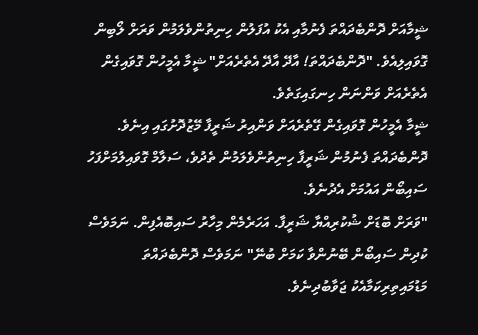ޝީމާއަށް ދޮންބެދައްތަ ފެނުމާއި އެކު އުފަލުން ހިނިތުންވެލަމުން ވަރަށް ލޯބިން ގޮވައިލިއެވެ. "ދޮންބެދައްތަ! އާދޭ އާދޭ އެތެރެއަށް" ޝީމާ އެމީހުން ގޮވައިގެން އެތެރެއަށް ވަންނަން ހިނގައިގަތެވެ.
ޝީމާ އެމީހުން ގޮވައިގެން ގޭތެރެއަށް ވަންއިރު ޝަރީފާ މޭޒުދޮށުގައި އިނެވެ. ދޮންބެދައްތަ ފެނުމުން ޝަރީފާ ހިނިތުންވެލަމުން ތެދުވެ، ސަލާމް ގޮވައިލުމަށްފަހު ސައިބޯން އައުމަށް އެދުނެވެ.
"ވަރަށް ބޮޑަށް ޝުކުރިއްޔާ ޝަރީފާ. އަހަރެމެން މިހާރު ސައިބޮއެފިން. ނަމަވެސް ކުދިން ސައިބޯން ބޭނުންވާ ކަމަށް ބުނޭ" ނަމަވެސް ދޮންބެދައްތަ މަޑުމައިތިރިކަމާއެކު ޖަވާބުދިނެވެ.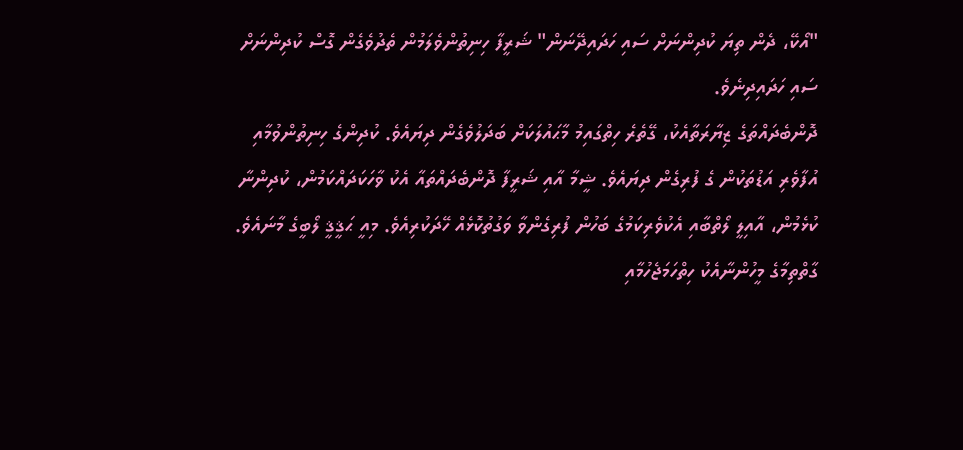"އޯކޭ، ދެން ތިޔަ ކުދިންނަށް ސައި ހަދައިދޭނަން" ޝަރީފާ ހިނިތުންވެލަމުން ތެދުވެގެން ގޮސް ކުދިންނަށް ސައި ހަދައިދިނެވެ.
ދޮންބެދައްތަގެ ޒިޔާރަތާއެކު، ގޭތެރެ ހިތްގައިމު މާޙައުލަކަށް ބަދަލުވެގެން ދިޔައެވެ. ކުދިންގެ ހިނިތުންވުމާއި އުފާވެރި އަޑުތަކުން ގެ ފުރިގެން ދިޔައެވެ. ޝީމާ އާއި ޝަރީފާ ދޮންބެދައްތައާ އެކު ވާހަކަދައްކަމުން، ކުދިންނާ ކުޅެމުން، އާއިލީ ލޯތްބާއި އެކުވެރިކަމުގެ ބަހުން ފުރިގެންވާ ވަގުތުކޮޅެއް ހޭދަކުރިއެވެ. މިއީ ޙަޤީޤީ ލޯބީގެ މާނައެވެ. ގާތްތިމާގެ މީހުންނާއެކު ހިތްހަމަޖެހުމާއި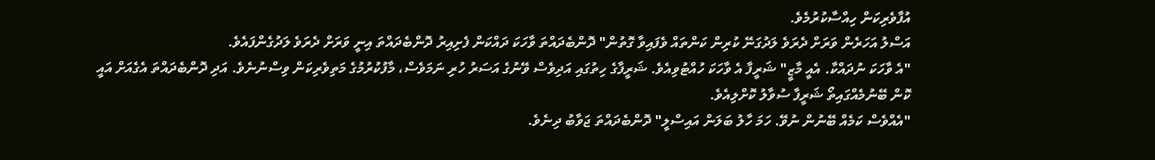އުފާވެރިކަން ހިއްސާކުރުމެވެ.
އަސްލު އަހަރެން ވަރަށް ދެރަވެ ލަދުގަނޭ ކުރިން ކަންތައް ވެފައިވާ ގޮތުން" ދޮންބެދައްތަ ވާހަކަ ދައްކަން ފެށިއިރު ދޮންބެދައްތަ އިނީ ވަރަށް ދެރަވެ ލަދުގެންފައެވެ.
"އެ ވާހަކަ ނުދައްކާ. އެއީ މާޒީ" ޝަރީފާ އެ ވާހަކަ ހުއްޓުވިއެވެ. ޝަރީފާގެ ހިތުގައި އަދިވެސް ވޭނުގެ އަސަރު ހުރި ނަމަވެސް، މާފުކުރުމުގެ މަތިވެރިކަން ވިސްނުނެވެ. އަދި ދޮންބެދައްތަ އެގެއަށް އައީ ކޮން ބޭނުމެއްގައިތޯ ޝަރީފާ ސުވާލު ކޮށްލިއެވެ.
"އެއްވެސް ކަމެއް ބޭނުން ނުވޭ. ހަމަ ހާލު ބަލަން އައިސްލީ" ދޮންބެދައްތަ ޖަވާބު ދިނެވެ.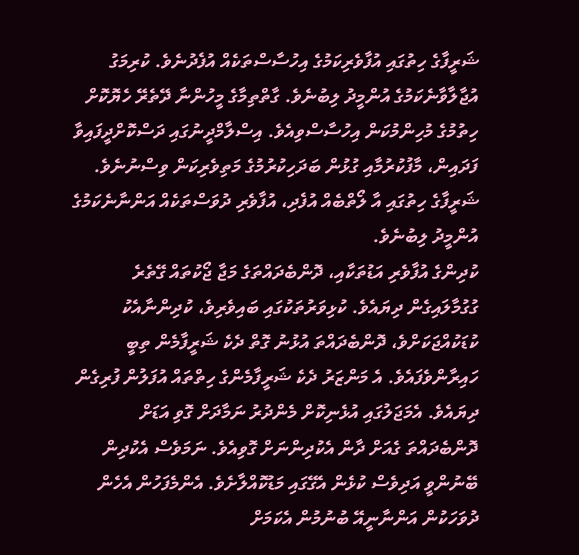ޝަރީފާގެ ހިތުގައި އުފާވެރިކަމުގެ އިހުސާސްތަކެއް އުފެދުނެވެ. ކުރިމަގު އުޖާލާވާނެކަމުގެ އުންމީދު ލިބުނެވެ. ގާތްތިމާގެ މީހުންނާ ދޭތެރޭ ހެޔޮކޮށް ހިތުމުގެ މުހިންމުކަން އިހުސާސްވިއެވެ. އިސްލާމްދީނުގައި ދަސްކޮށްދީފައިވާ ފަދައިން، މާފުކުރުމާއި ގުޅުން ބަދަހިކުރުމުގެ މަތިވެރިކަން ވިސްނުނެވެ. ޝަރީފާގެ ހިތުގައި އާ ލޯތްބެއް އުފެދި، އުފާވެރި ދުވަސްތަކެއް އަންނާނެކަމުގެ އުންމީދު ލިބުނެވެ.
ކުދިންގެ އުފާވެރި އަޑުތަކާއި، ދޮންބެދައްތަގެ މަޖާ ޖޯކުތައް ގޭތެރެ ގުގުމާލައިގެން ދިޔައެވެ. ކުޅިވަރުތަކުގައި ބައިވެރިވެ، ކުދިންނާއެކު ކުޑަކުއްޖަކަށްވެ، ދޮންބެދައްތަ އުޅުނު ގޮތް ދެކެ ޝަރީފާމެން ތިބީ ހައިރާންވެފައެވެ. އެ މަންޒަރު ދެކެ ޝަރީފާމެންގެ ހިތްތައް އުފަލުން ފުރިގެން ދިޔައެވެ. އެމަޖަލުގައި އުޅެނިކޮށް މެންދުރު ނަމާދަށް ގޮވި އަޑަށް ދޮންބެދައްތަ ގެއަށް ދާން އެކުދިންނަށް ގޮވިއެވެ. ނަމަވެސް އެކުދިން ބޭނުންވީ އަދިވެސް ކުޅެން އެގޭގައި މަޑުކޮއްލާށެވެ. އެންމެފަހުން އެހެން ދުވަހަކުން އަންނާނީއޭ ބުނުމުން އެކަމަށް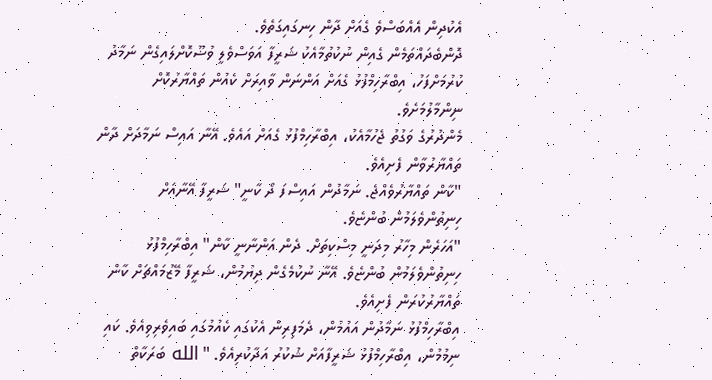އެކުދިން އެއްބަސްވެ ގެއަށް ދާން ހިނގައިގަތެވެ.
ދޮންބެދައްތަމެން ގެއިން ނުކުތުމާއެކު ޝަރީފާ އަވަސްވެލީ ވުޟޫކޮށްލައިގެން ނަމާދު ކުރުމަށްފަހު، އިބްރާހިމްފުޅު ގެއަށް އަންނަން ވާއިރަށް ކެއުން ތައްޔާރުކޮށް ނިންމާލުމަށެވެ.
މެންދުރުގެ ވަގުތު ޖެހުމާއެކު، އިބްރާހިމްފުޅު ގެއަށް އައެވެ. އޭނާ އައިސް ނަމާދަށް ދާން ތައްޔާރުވާން ފެށިއެވެ.
"ކާން ތައްޔާރުވެއްޖެ. ނަމާދުން އައިސްފަ ދޯ ކާނީ" ޝަރީފާ އޭނާއަށް ހިނިތުންވެލަމުން ބުންޏެވެ.
"އަހަރެން މިހާރު މިދަނީ މިސްކިތަށް. ދެން އަންނާނީ ކާން" އިބްރާހިމްފުޅު ހިނިތުންވެލަމުން ބުންޏެވެ. އޭނާ ނުކުމެގެން ދިޔުމުން، ޝަރީފާ މޭޒުމައްޗަށް ކާން ތައްޔާރުކުރަން ފެށިއެވެ.
އިބްރާހިމްފުޅު ނަމާދުން އައުމުން، ދެމަފިރިން އެކުގައި ކެއުމުގައި ބައިވެރިވިއެވެ. ކައި ނިމުމުން، އިބްރާހިމްފުޅު ޝަރީފާއަށް ޝުކުރު އަދާކުރިއެވެ. "الله ބަރަކާތް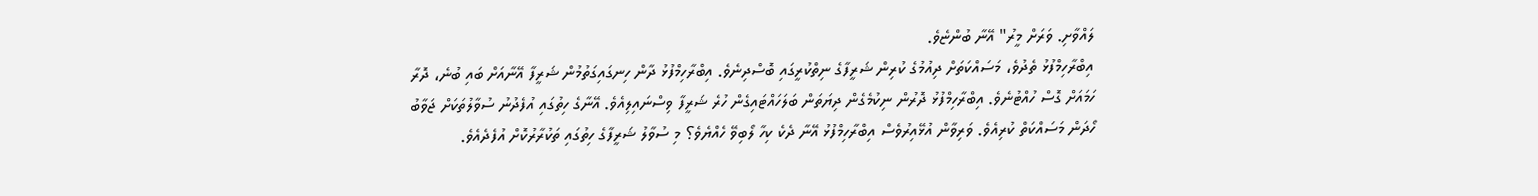ލައްވާށި. ވަރަށް މީރު" އޭނާ ބުންޏެވެ.
އިބްރާހިމްފުޅު ތެދުވެ، މަސައްކަތަށް ދިއުމުގެ ކުރިން ޝަރީފާގެ ނިތްކުރީގައި ބޮސްދިނެވެ. އިބްރާހިމްފުޅު ދާން ހިނގައިގަތުމުން ޝަރީފާ އޭނާއަށް ބައި ބުނެ، ދޮރާ ހަމައަށް ގޮސް ހުއްޓުނެވެ. އިބްރާހިމްފުޅު ދޮރުން ނިކުމެގެން ދިޔަތަން ބަލަހައްޓައިގެން ހުރެ ޝަރީފާ ވިސްނައިލިއެވެ. އޭނާގެ ހިތުގައި އުފެދުނު ސުވާލުތަކަށް ޖަވާބު ހޯދަން މަސައްކަތް ކުރިއެވެ. ވަރިވާން އުޅޭއިރުވެސް އިބްރާހިމްފުޅު އޭނާ ދެކެ ކިހާ ލޯބިވޭ ހެއްޔެވެ؟ މި ސުވާލު ޝަރީފާގެ ހިތުގައި ތަކުރާރުކޮށް އުފެދެއެވެ.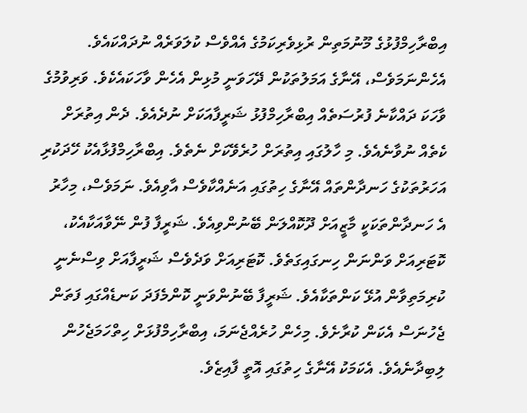އިބްރާހިމްފުޅުގެ މޫނުމަތިން ރުޅިވެރިކަމުގެ އެއްވެސް ކުލަވަރެއް ނުދައްކައެވެ. އެހެންނަމަވެސް، އޭނާގެ އަމަލުތަކުން ދޭހަވަނީ މުޅިން އެހެން ވާހަކައެކެވެ. ވަރިވުމުގެ ވާހަކަ ދައްކާނެ ފުރުސަތެއް އިބްރާހިމްފުޅު ޝަރީފާއަކަށް ނުދެއެވެ. ދެން އިތުރަށް ކެތެއް ނުވާނެއެވެ. މި ހާލުގައި އިތުރަށް ހުރެވޭކަށް ނެތެވެ. އިބްރާހިމްފުޅާއެކު ހޭދަކުރި އަހަރުތަކުގެ ހަނދާންތައް އޭނާގެ ހިތުގައި އަނެއްކާވެސް އާވިއެވެ. ނަމަވެސް، މިހާރު އެ ހަނދާންތަކަކީ މާޒީއަށް ދޫކޮއްލަން ބޭނުންވިއެވެ. ޝަރީފާ ފުން ނޭވާއަކާއެކު، ކޮޓަރިއަށް ވަންނަން ހިނގައިގަތެވެ. ކޮޓަރިއަށް ވަދެވެސް ޝަރީފާއަށް ވިސްނެނީ ކުރިމަތިވާން އުޅޭ ކަންތަކާއެވެ. ޝަރީފާ ބޭނުންވަނީ ކޮންމެފަދަ ކަނޑެއްގައި ފަތަން ޖެހުނަސް އެކަން ކުރާށެވެ. މިހެން ހުރެއްޖެނަމަ، އިބްރާހިމްފުޅަށް ހިތްހަމަޖެހުން ލިބިދާނެއެވެ. އެކަމަކު އޭނާގެ ހިތުގައި އޮތީ ފާއިޒެވެ.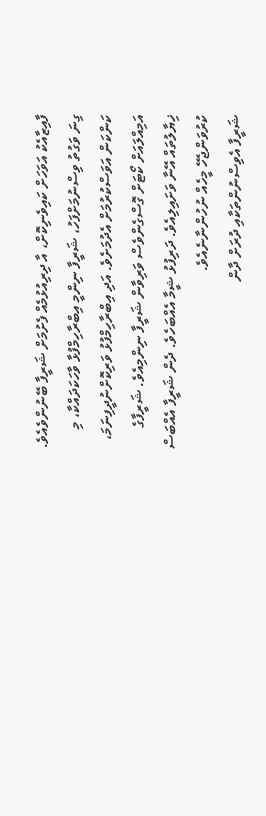ފާއިޒާއެކު އަވަހަށް ކައިވެނިކޮށް، އާ ދިރިއުޅުމެއް ފެށުމަށް ޝަރީފާ ބޭނުންވެއެވެ. ގިނަ ވަގުތު ވިސްނުމަށްފަހު، ޝަރީފާ ނިންމީ އިބްރާހިމްފުޅާ ވާހަކަދައްކާ، މި ކަންކަން އަވަސްކުރުމަށް އެދުމަށެވެ. އަދި އިބްރާހިމްފުޅު ވަރިކޮށްނުދީފިނަމަ، އަމިއްލައަށް ކޯޓަށް ގޮސްގެންވެސް ވަރިވާން ޝަރީފާ ނިންމިއެވެ. ޝަރީފާގެ ޚިޔާލުތައް އޭނާ ވަށައިލިއެވެ. ދަރިފުޅު ޝީމާ އެއްބަހެވެ. ދެން ޝަރީފާ އެއްބަސް ކުރުވަންޖެހޭ މީހެއް ނުހުންނާނެއެވެ.
ޝަރީފާ އެވިސްނުންތަކާއި ދުރަށް ދާން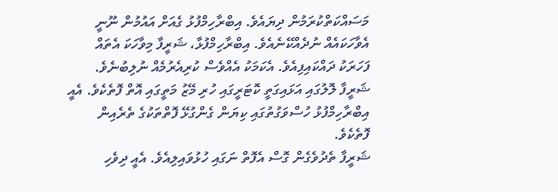މަސައްކަތްކުރަމުން ދިޔައެވެ. އިބްރާހިމްފުޅު ގެއަށް އައުމުން ނޫނީ އެވާހަކައެއް ނުދެއްކޭނެއެވެ. އިބްރާހިމްފުޅާ، ޝަރީފާ މިވާހަކަ އެތައް ފަހަރަކު ދައްކައިފިއެވެ. އެކަމަކު އެއްވެސް ކުރިއެރުމެއް ނުލިބުނެވެ. ޝަރީފާ ލޮލުގައި އަޅައިގަތީ ކޮޓަރީގައި ހުރި މޭޒު މަތީގައި އޮތް ފޮތެކެވެ. އެއީ އިބްރާހިމްފުޅު ހުސްވަގުތުގައި ކިޔަން ގެންގުޅޭ ފޮތްތަކުގެ ތެރެއިން ފޮތެކެވެ.
ޝަރީފާ ތެދުވެގެން ގޮސް އެފޮތް ނަގައި ހުޅުވައިލިއެވެ. އެއީ ދިވެހި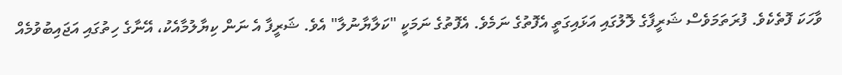ވާހަކަ ފޮތެކެވެ. ފުރަތަމަވެސް ޝަރީފާގެ ލޮލުގައި އަޅައިގަތީ އެފޮތުގެ ނަމެވެ. އެފޮތުގެ ނަމަކީ "ކަލާޔާނުލާ" އެވެ. ޝަރީފާ އެ ނަން ކިޔާލުމާއެކު، އޭނާގެ ހިތުގައި އަޖައިބުވުމެއް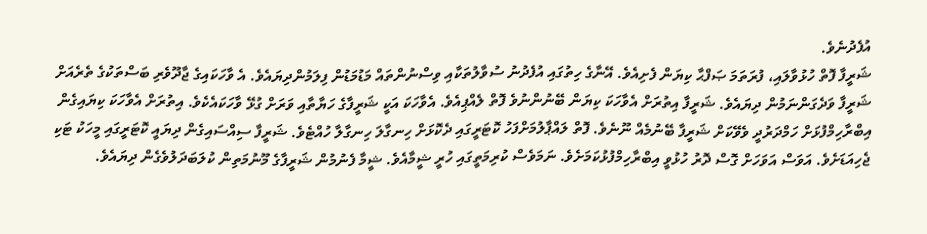އުފެދުނެވެ.
ޝަރީފާ ފޮތް ހުޅުވާލައި، ފުރަތަމަ ޞަފްޙާ ކިޔަން ފެށިއެވެ. އޭނާގެ ހިތުގައި އުފެދުނު ސުވާލުތަކާއި ވިސްނުންތައް މަޑުމަޑުން ފިލަމުންދިޔައެވެ. އެ ވާހަކައިގެ ޖާދޫވެރި ބަސްތަކުގެ ތެރެއަށް ޝަރީފާ ވަދެގަންނަމުން ދިޔައެވެ. ޝަރީފާ އިތުރަށް އެވާހަކަ ކިޔަން ބޭނުންނުވެ ފޮތް ލެއްޕިއެވެ. އެވާހަކަ އަކީ ޝަރީފާގެ ހަޔާތާއި ވަރަށް ގުޅޭ ވާހަކައެކެވެ. އިތުރަށް އެވާހަކަ ކިޔައިގެން އިބްރާހިމްފުޅަށް ހަމްދަރުދީ ވެވޭކަށް ޝަރީފާ ބޭނުމެއް ނޫނެވެ. ފޮތް ލައްޕާލުމަށްފަހު ކޮޓަރީގައި ދެކޮޅަށް ހިނގާލަ ހިނގާލާ ހުއްޓެވެ. ޝަރީފާ ސިއްސައިގެން ދިޔައީ ކޮޓަރީގައި މީހަކު ޓަކި ޖެހިއަޑަށެވެ. އަވަސް އަވަހަށް ގޮސް ދޮރު ހުޅުވީ އިބްރާހިމްފުޅުކަމަށެވެ. ނަމަވެސް ކުރިމަތީގައި ހުރީ ޝީމާއެވެ. ޝީމާ ފެނުމުން ޝަރީފާގެ މޫނުމަތިން ކުލަބަދަލުވެގެން ދިޔައެވެ.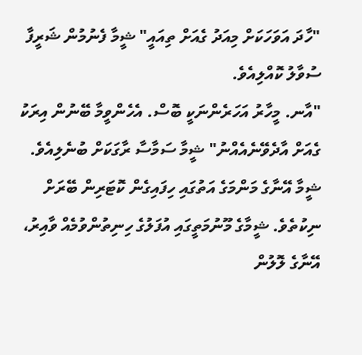"ހާދަ އަވަހަކަށް މިއަދު ގެއަށް ތިއައީ" ޝީމާ ފެނުމުން ޝަރީފާ ސުވާލު ކޮއްލިއެވެ.
"އާނ. މީހާރު އަހަރެންނަކީ ބޮސް. އެހެންވީމާ ބޭނުން އިރަކު ގެއަށް އާދެވޭނެއެއްނު" ޝީމާ ސަމާސާ ރާގަކަށް ބުނެލިއެވެ.
ޝީމާ އޭނާގެ މަންމަގެ އަތުގައި ހިފައިގެން ކޮޓަރިން ބޭރަށް ނިކުތެވެ. ޝީމާގެ މޫނުމަތީގައި އުފަލުގެ ހިނިތުންވުމެއް ވާއިރު، އޭނާގެ ލޮލުން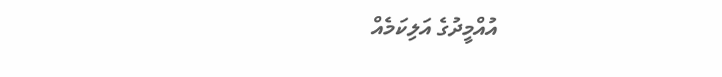އުއްމީދުގެ އަލިކަމެއް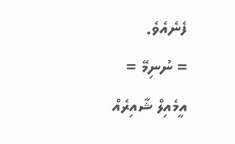ފެނެއެވެ.
= ނުނިމޭ =
އީމެއިލް ޝާއިރެއް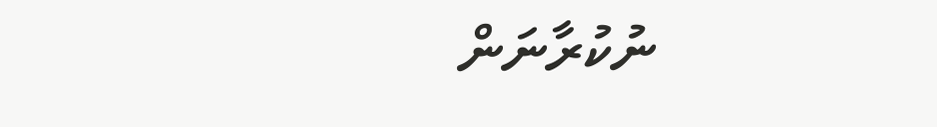ނުކުރާނަން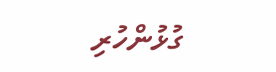ގުޅުންހުރި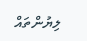ލިޔުންތައް